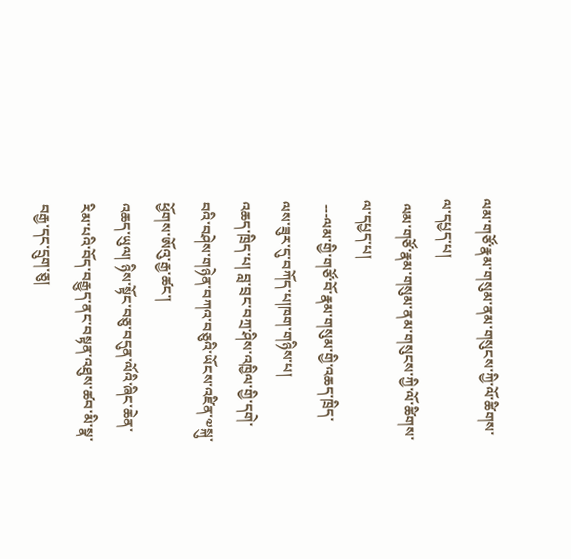ལམ་གཙོ་རྣམ་གསུམ་ནམ་གསུངས་ཀྱི་ལོ་ཚིགས་ལ་དཔྱད་པ།
 ལམ་གཙོ་རྣམ་གསུམ་ནམ་གསུངས་ཀྱི་ལོ་ཚིགས་ལ་དཔྱད་པ།
 ---ལམ་གྱི་གཙོ་བོ་རྣམ་གསུམ་གྱི་འཆད་ཁྲིད་ལས་ཟུར་དུ་བཀོད་པ།ཁག་གཉིས་པ།
འཆད་ཁྲིད་པ། བླ་བྲང་བཀྲ་ཤིས་འཁྱིལ་གྱི་དགེ་བའི་བཤེས་གཉེན་བཀའ་བཅུའི་ཡོངས་འཛིན་༧སྐུ་ཕྱོགས་ཨོའུ་རྒྱ་ཚང་།
འཆད་ཡུལ། ཉིས་སྟོང་བཅུ་བདུན་ལོའི་ཞིང་ཆེན་རིམ་པའི་བོད་བརྒྱུད་ནང་བསྟན་འཐུས་ཚབ་མི་སྣ་བརྒྱ་དང་དྲུག་ཅུ།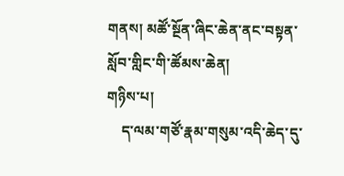གནས། མཚོ་སྔོན་ཞིང་ཆེན་ནང་བསྟན་སློབ་གླིང་གི་ཚོམས་ཆེན།
གཉིས་པ།
    ད་ལམ་གཙོ་རྣམ་གསུམ་འདི་ཆེད་དུ་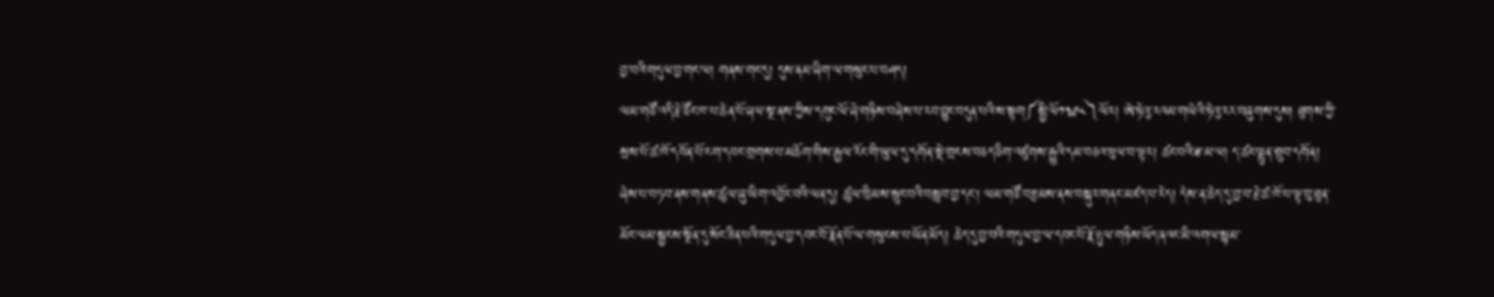བྱ་བའི་གདུལ་བྱ་གང་ལ། གནས་གང་དུ། དུས་ནམ་ཞིག་ལ་གསུང་པ་བཤད།
ལམ་གཙོ་འདི་རྗེ་ཙོང་ཁ་པ་ཆེན་པོ་ཞལ་སྔ་ནས་ཀྱིས་དགུང་ལོ་ཞེ་གཉིས་བཞེས་པ་རབ་བྱུང་བདུན་པའི་ས་སྟག༼སྤྱི་ལོ༡༣༩༨༽ལོར། ཨེ་ཏེའུ་རའམ་གཡེའི་ཏེའུ་རར་བཞུགས་དུས། ཐུགས་ཀྱི་སྲས་པོ་ཚ་ཁོ་དབོན་པོ་ངག་དབང་གྲགས་པ་མཆོག་གིས་རྒྱལ་རོང་གི་ཡུལ་དུ་དགོན་སྡེ་གྲངས་བཅད་ཅིག་འཛུགས་རྒྱུའི་དམ་བཅའ་ཕུལ་བ་ལྟར། ཚང་བའི་ཐ་མ་ལ། ད་ཚང་ལྷུན་གྲུབ་དགོན། ཞེས་པ་བཏབ་ནས་གནས་ཚུལ་ཞུ་ཡིག་འབྱོར་བའི་ལན་དུ། ཚུལ་ཁྲིམས་སྲུང་བའི་བསླབ་བྱ་དང་། ལམ་གཙོ་བརྩམས་ནས་བསྐུར་གནང་མཛད་པ་རེད། དེས་ན་ཆེད་དུ་བྱ་བ་རྗེ་ཚ་ཁོ་པ་ལྟ་བུ་ཐུན་མོང་ལམ་སྦྱངས་སྔོན་དུ་སོང་ཟིན་པའི་གདུལ་བྱ་དབང་བོ་རྣོན་པོ་ལ་གསུངས་པ་ཡོན་མོད། ཆེད་དུ་བྱ་བའི་གདུལ་བྱ་ལ་དབང་པོ་རྣོ་རྟུལ་གཉིས་ཡོད་ནའང་མི་འགལ་སྙམ་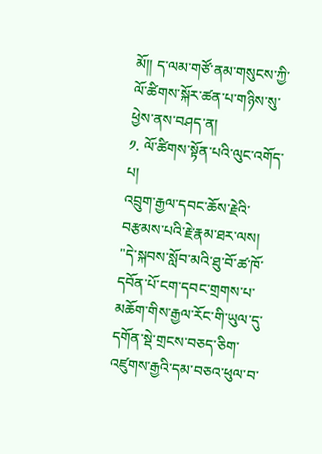མོ།། ད་ལམ་གཙོ་ནམ་གསུངས་ཀྱི་ལོ་ཚིགས་སྐོར་ཚན་པ་གཉིས་སུ་ཕྱེས་ནས་བཤད་ན།
༡. ལོ་ཚིགས་སྟོན་པའི་ལུང་འགོད་པ།
འབྲུག་རྒྱལ་དབང་ཆོས་རྗེའི་བརྩམས་པའི་རྗེ་རྣམ་ཐར་ལས།
"དེ་སྐབས་སློབ་མའི་ཐུ་བོ་ཚ་ཁོ་དབོན་པོ་ངག་དབང་གྲགས་པ་མཆོག་གིས་རྒྱལ་རོང་གི་ཡུལ་དུ་དགོན་སྡེ་གྲངས་བཅད་ཅིག་འཛུགས་རྒྱའི་དམ་བཅའ་ཕུལ་བ་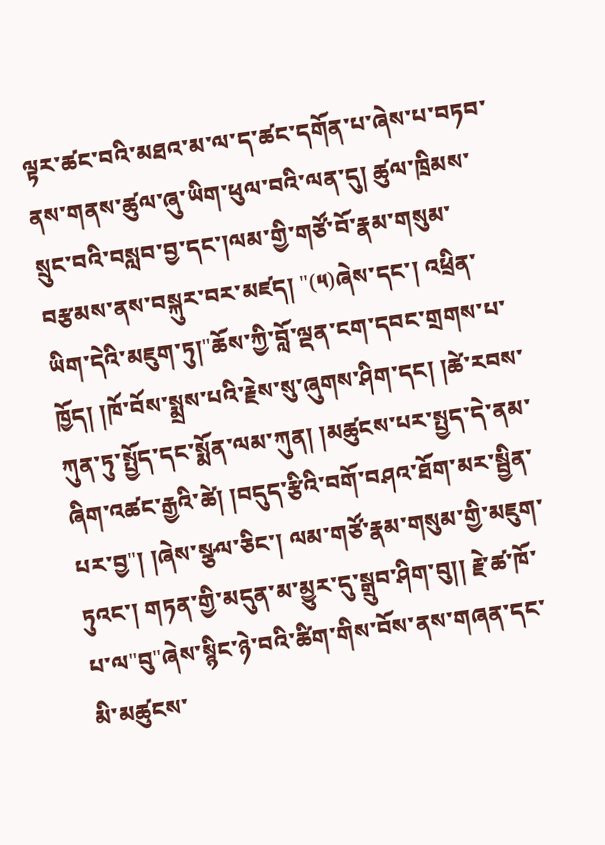ལྟར་ཚང་བའི་མཐའ་མ་ལ་ད་ཚང་དགོན་པ་ཞེས་པ་བཏབ་ནས་གནས་ཚུལ་ཞུ་ཡིག་ཕུལ་བའི་ལན་དུ། ཚུལ་ཁྲིམས་སྲུང་བའི་བསླབ་བྱ་དང་།ལམ་གྱི་གཙོ་བོ་རྣམ་གསུམ་བརྩམས་ནས་བསྐུར་བར་མཛད། "(༥)ཞེས་དང་། འཕྲིན་ཡིག་དེའི་མཇུག་ཏུ།"ཆོས་ཀྱི་བློ་ལྡན་ངག་དབང་གྲགས་པ་ཁྱོད། །ཁོ་བོས་སྨྲས་པའི་རྗེས་སུ་ཞུགས་ཤིག་དང། །ཚེ་རབས་ཀུན་ཏུ་སྤྱོད་དང་སྨོན་ལམ་ཀུན། །མཚུངས་པར་སྤྱད་དེ་ནམ་ཞིག་འཚང་རྒྱའི་ཚེ། །བདུད་རྩིའི་བགོ་བཤའ་ཐོག་མར་སྦྱིན་པར་བྱ"། །ཞེས་སྩལ་ཅིང་། ལམ་གཙོ་རྣམ་གསུམ་གྱི་མཇུག་ཏུའང་། གཏན་གྱི་མདུན་མ་མྱུར་དུ་སྒྲུབ་ཤིག་བུ།། རྗེ་ཚ་ཁོ་པ་ལ"བུ"ཞེས་སྙིང་ཉེ་བའི་ཚིག་གིས་བོས་ནས་གཞན་དང་མི་མཚུངས་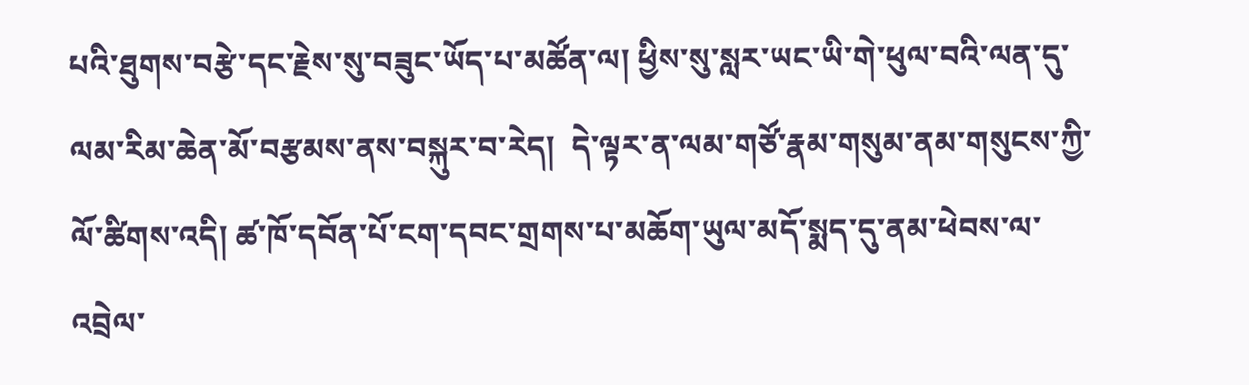པའི་ཐུགས་བརྩེ་དང་རྗེས་སུ་བཟུང་ཡོད་པ་མཚོན་ལ། ཕྱིས་སུ་སླར་ཡང་ཡི་གེ་ཕུལ་བའི་ལན་དུ་ལམ་རིམ་ཆེན་མོ་བརྩམས་ནས་བསྐུར་བ་རེད།  དེ་ལྟར་ན་ལམ་གཙོ་རྣམ་གསུམ་ནམ་གསུངས་ཀྱི་ལོ་ཚིགས་འདི། ཚ་ཁོ་དབོན་པོ་ངག་དབང་གྲགས་པ་མཆོག་ཡུལ་མདོ་སྨད་དུ་ནམ་ཕེབས་ལ་འབྲེལ་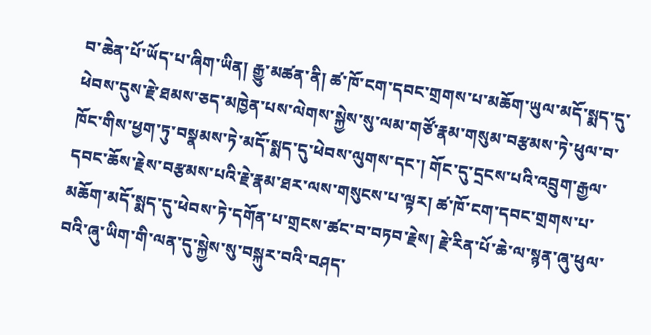བ་ཆེན་པོ་ཡོད་པ་ཞིག་ཡིན། རྒྱུ་མཚན་ནི། ཚ་ཁོ་ངག་དབང་གྲགས་པ་མཆོག་ཡུལ་མདོ་སྨད་དུ་ཕེབས་དུས་རྗེ་ཐམས་ཅད་མཁྱེན་པས་ལེགས་སྐྱེས་སུ་ལམ་གཙོ་རྣམ་གསུམ་བརྩམས་ཏེ་ཕུལ་བ་ཁོང་གིས་ཕྱག་ཏུ་བསྣམས་ཏེ་མདོ་སྨད་དུ་ཕེབས་ལུགས་དང་། གོང་དུ་དྲངས་པའི་འབྲུག་རྒྱལ་དབང་ཆོས་རྗེས་བརྩམས་པའི་རྗེ་རྣམ་ཐར་ལས་གསུངས་པ་ལྟར། ཚ་ཁོ་ངག་དབང་གྲགས་པ་མཆོག་མདོ་སྨད་དུ་ཕེབས་ཏེ་དགོན་པ་གྲངས་ཚང་བ་བཏབ་རྗེས། རྗེ་རིན་པོ་ཆེ་ལ་སྙན་ཞུ་ཕུལ་བའི་ཞུ་ཡིག་གི་ལན་དུ་སྐྱེས་སུ་བསྐུར་བའི་བཤད་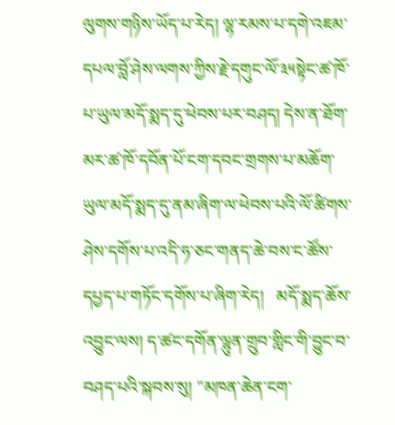ལུགས་གཉིས་ཡོད་པ་རེད། ལྷ་རམས་པ་དགེ་འཇམ་དཔལ་བློ་ཤེས་ལགས་ཀྱིས་རྗེ་དགུང་ལོ་༣༥སྟེང་ཚ་ཁོ་པ་ཡུལ་མདོ་སྨད་དུ་ཕེབས་པར་བཤད། དེས་ན་ཐོག་མར་ཚ་ཁོ་དབོན་པོ་ངག་དབང་གྲགས་པ་མཆོག་ཡུལ་མདོ་སྨད་དུ་ནམ་ཞིག་ལ་ཕེབས་པའི་ལོ་ཚིགས་ཤེས་དགོས་པ་འདི་ཧ་ཅང་གནད་ཆེ་བས་ང་ཚོས་དཔྱད་པ་གཏོང་དགོས་པ་ཞིག་རེད།   མདོ་སྨད་ཆོས་འབྱུང་ལས། ད་ཚང་དགོན་ལྷུན་གྲུབ་གླིང་གི་བྱུང་བ་བཤད་པའི་སྐབས་སུ། "མཁན་ཆེན་ངག་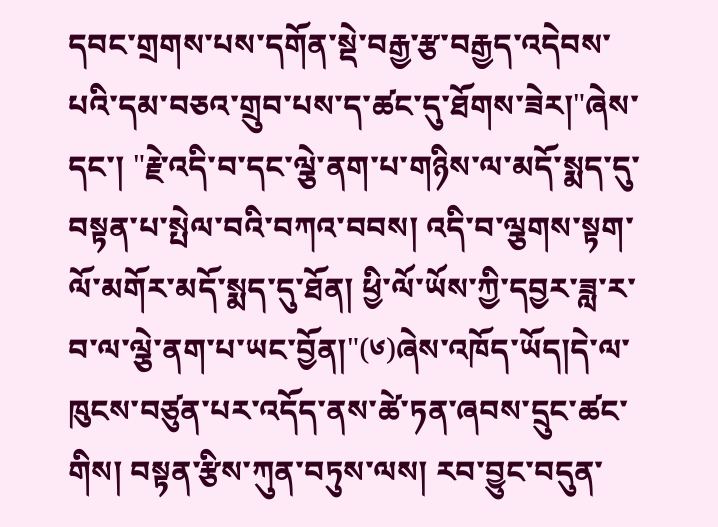དབང་གྲགས་པས་དགོན་སྡེ་བརྒྱ་རྩ་བརྒྱད་འདེབས་པའི་དམ་བཅའ་གྲུབ་པས་ད་ཚང་དུ་ཐོགས་ཟེར།"ཞེས་དང་། "རྗེ་འདི་བ་དང་ལྕེ་ནག་པ་གཉིས་ལ་མདོ་སྨད་དུ་བསྟན་པ་སྤེལ་བའི་བཀའ་བབས། འདི་བ་ལྕགས་སྟག་ལོ་མགོར་མདོ་སྨད་དུ་ཐོན། ཕྱི་ལོ་ཡོས་ཀྱི་དབྱར་ཟླ་ར་བ་ལ་ལྕེ་ནག་པ་ཡང་བྱོན།"(༦)ཞེས་འཁོད་ཡོད།དེ་ལ་ཁུངས་བཙུན་པར་འདོད་ནས་ཚེ་ཏན་ཞབས་དྲུང་ཚང་གིས། བསྟན་རྩིས་ཀུན་བཏུས་ལས། རབ་བྱུང་བདུན་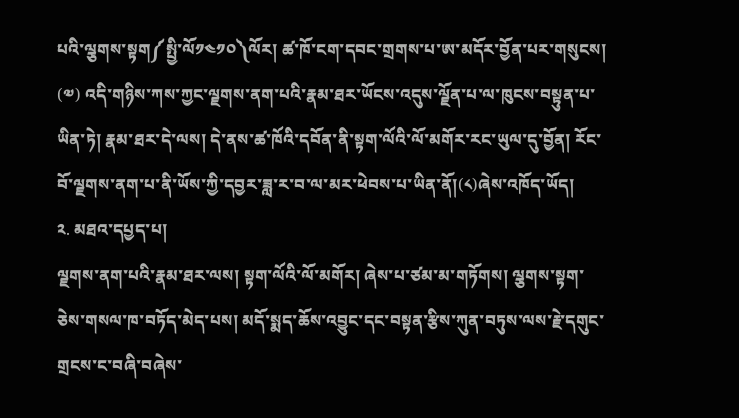པའི་ལྕགས་སྟག༼སྤྱི་ལོ༡༤༡༠༽ལོར། ཚ་ཁོ་ངག་དབང་གྲགས་པ་ཨ་མདོར་བྱོན་པར་གསུངས། (༧) འདི་གཉིས་ཀས་ཀྱང་ལྗགས་ནག་པའི་རྣམ་ཐར་ཡོངས་འདུས་ལྗོན་པ་ལ་ཁུངས་བསྟུན་པ་ཡིན་ཏེ། རྣམ་ཐར་དེ་ལས། དེ་ནས་ཚ་ཁོའི་དབོན་ནི་སྟག་ལོའི་ལོ་མགོར་རང་ཡུལ་དུ་བྱོན། རོང་བོ་ལྗགས་ནག་པ་ནི་ཡོས་ཀྱི་དབྱར་ཟླ་ར་བ་ལ་མར་ཕེབས་པ་ཡིན་ནོ།(༨)ཞེས་འཁོད་ཡོད།
༢. མཐའ་དཔྱད་པ།
ལྗགས་ནག་པའི་རྣམ་ཐར་ལས། སྟག་ལོའི་ལོ་མགོར། ཞེས་པ་ཙམ་མ་གཏོགས། ལྕགས་སྟག་ཅེས་གསལ་ཁ་བཏོད་མེད་པས། མདོ་སྨད་ཆོས་འབྱུང་དང་བསྟན་རྩིས་ཀུན་བཏུས་ལས་རྗེ་དགུང་གྲངས་ང་བཞི་བཞེས་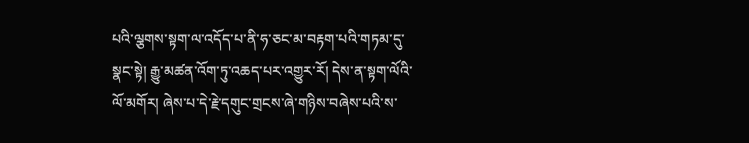པའི་ལྕགས་སྟག་ལ་འདོད་པ་ནི་ཧ་ཅང་མ་བརྟག་པའི་གཏམ་དུ་སྣང་སྟེ། རྒྱུ་མཚན་འོག་ཏུ་འཆད་པར་འགྱུར་རོ། དེས་ན་སྟག་ལོའི་ལོ་མགོར། ཞེས་པ་དེ་རྗེ་དགུང་གྲངས་ཞེ་གཉིས་བཞེས་པའི་ས་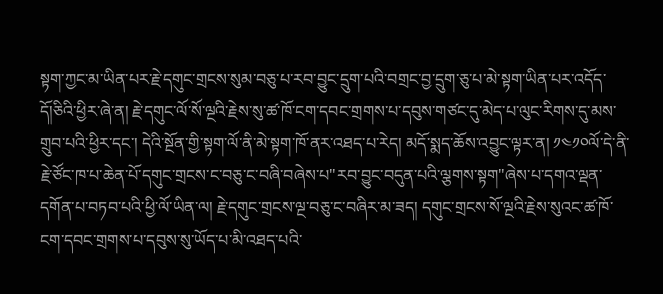སྟག་ཀྱང་མ་ཡིན་པར་རྗེ་དགུང་གྲངས་སུམ་བཅུ་པ་རབ་བྱུང་དྲུག་པའི་བགྲང་བྱ་དྲུག་ཅུ་པ་མེ་སྟག་ཡིན་པར་འདོད་དོ།ཅིའི་ཕྱིར་ཞེ་ན། རྗེ་དགུང་ལོ་སོ་ལྔའི་རྗེས་སུ་ཚ་ཁོ་ངག་དབང་གྲགས་པ་དབུས་གཙང་དུ་མེད་པ་ལུང་རིགས་དུ་མས་གྲུབ་པའི་ཕྱིར་དང་། དེའི་སྔོན་གྱི་སྟག་ལོ་ནི་མེ་སྟག་ཁོ་ནར་འཐད་པ་རེད། མདོ་སྨད་ཆོས་འབྱུང་ལྟར་ན། ༡༤༡༠ལོ་དེ་ནི་རྗེ་ཙོང་ཁ་པ་ཆེན་པོ་དགུང་གྲངས་ང་བཅུ་ང་བཞི་བཞེས་པ"རབ་བྱུང་བདུན་པའི་ལྕགས་སྟག"ཞེས་པ་དགའ་ལྡན་དགོན་པ་བཏབ་པའི་ཕྱི་ལོ་ཡིན་ལ། རྗེ་དགུང་གྲངས་ལྔ་བཅུ་ང་བཞིར་མ་ཟད། དགུང་གྲངས་སོ་ལྔའི་རྗེས་སུའང་ཚ་ཁོ་ངག་དབང་གྲགས་པ་དབུས་སུ་ཡོད་པ་མི་འཐད་པའི་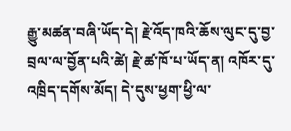རྒྱུ་མཚན་བཞི་ཡོད་དེ། རྗེ་འོད་ཁའི་ཆོས་ལུང་དུ་བྱ་བྲལ་ལ་བྱོན་པའི་ཚེ། རྗེ་ཚ་ཁོ་པ་ཡོད་ན། འཁོར་དུ་འཁྲིད་དགོས་མོད། དེ་དུས་ཕྱག་ཕྱི་ལ་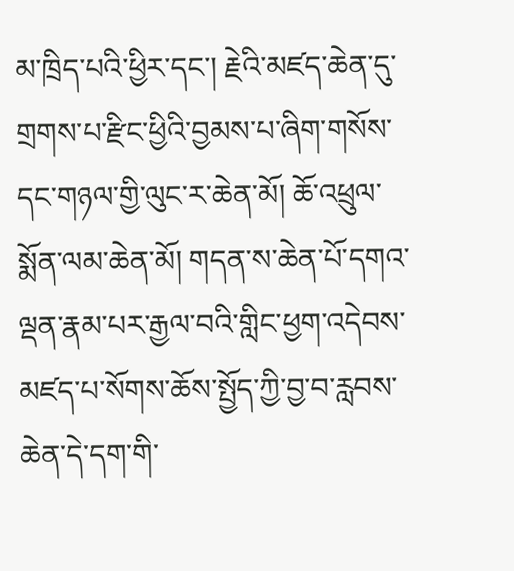མ་ཁྲིད་པའི་ཕྱིར་དང་། རྗེའི་མཛད་ཆེན་དུ་གྲགས་པ་རྫིང་ཕྱིའི་བྱམས་པ་ཞིག་གསོས་དང་གཉལ་གྱི་ལུང་ར་ཆེན་མོ། ཆོ་འཕྲུལ་སྨོན་ལམ་ཆེན་མོ། གདན་ས་ཆེན་པོ་དགའ་ལྡན་རྣམ་པར་རྒྱལ་བའི་གླིང་ཕྱག་འདེབས་མཛད་པ་སོགས་ཆོས་སྤྱོད་ཀྱི་བྱ་བ་རླབས་ཆེན་དེ་དག་གི་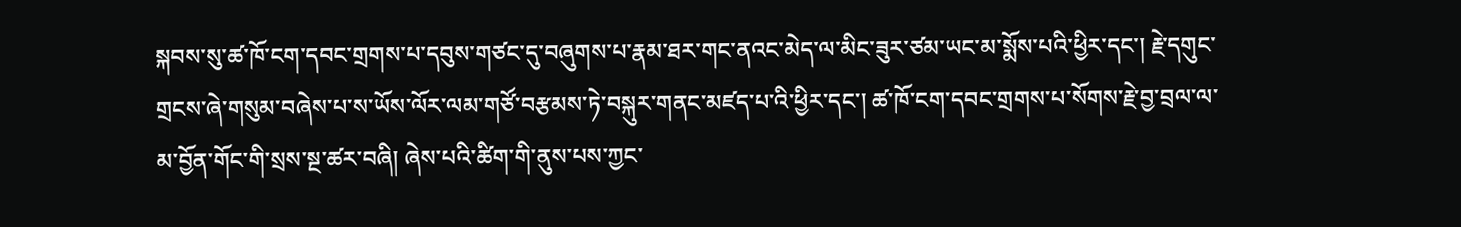སྐབས་སུ་ཚ་ཁོ་ངག་དབང་གྲགས་པ་དབུས་གཙང་དུ་བཞུགས་པ་རྣམ་ཐར་གང་ནའང་མེད་ལ་མིང་ཟུར་ཙམ་ཡང་མ་སྨོས་པའི་ཕྱིར་དང་། རྗེ་དགུང་གྲངས་ཞེ་གསུམ་བཞེས་པ་ས་ཡོས་ལོར་ལམ་གཙོ་བརྩམས་ཏེ་བསྐུར་གནང་མཛད་པ་འི་ཕྱིར་དང་། ཚ་ཁོ་ངག་དབང་གྲགས་པ་སོགས་རྗེ་བྱ་བྲལ་ལ་མ་བྱོན་གོང་གི་སྲས་སྔ་ཚར་བཞི། ཞེས་པའི་ཚིག་གི་ནུས་པས་ཀྱང་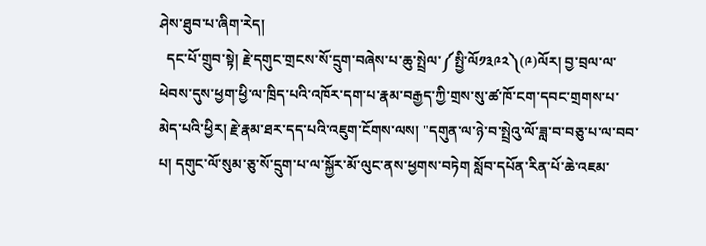ཤེས་ཐུབ་པ་ཞིག་རེད།
  དང་པོ་གྲུབ་སྟེ། རྗེ་དགུང་གྲངས་སོ་དྲུག་བཞེས་པ་ཆུ་སྤྲེལ་༼སྤྱི་ལོ༡༣༩༢༽(༩)ལོར། བྱ་བྲལ་ལ་ཕེབས་དུས་ཕྱག་ཕྱི་ལ་ཁྲིད་པའི་འཁོར་དག་པ་རྣམ་བརྒྱད་ཀྱི་གྲས་སུ་ཚ་ཁོ་ངག་དབང་གྲགས་པ་མེད་པའི་ཕྱིར། རྗེ་རྣམ་ཐར་དད་པའི་འཇུག་ངོགས་ལས། "དགུན་ལ་ཉེ་བ་སྤྲེའུ་ལོ་ཟླ་བ་བཅུ་པ་ལ་བབ་པ། དགུང་ལོ་སུམ་ཅུ་སོ་དྲུག་པ་ལ་སྐྱོར་མོ་ལུང་ནས་ཕྱགས་བཏེག སློབ་དཔོན་རིན་པོ་ཆེ་འཇམ་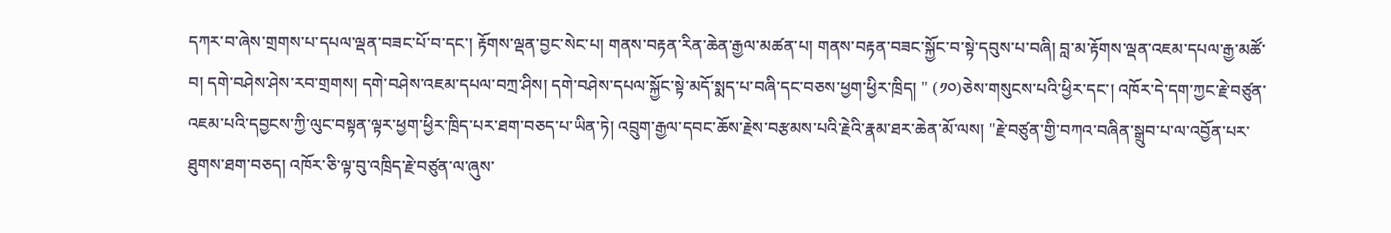དཀར་བ་ཞེས་གྲགས་པ་དཔལ་ལྡན་བཟང་པོ་བ་དང་། རྟོགས་ལྡན་བྱང་སེང་པ། གནས་བརྟན་རིན་ཆེན་རྒྱལ་མཚན་པ། གནས་བརྟན་བཟང་སྐྱོང་བ་སྟེ་དབུས་པ་བཞི། བླ་མ་རྟོགས་ལྡན་འཇམ་དཔལ་རྒྱ་མཚོ་བ། དགེ་བཤེས་ཤེས་རབ་གྲགས། དགེ་བཤེས་འཇམ་དཔལ་བཀྲ་ཤིས། དགེ་བཤེས་དཔལ་སྐྱོང་སྟེ་མདོ་སྨད་པ་བཞི་དང་བཅས་ཕྱག་ཕྱིར་ཁྲིད། " (༡༠)ཅེས་གསུངས་པའི་ཕྱིར་དང་། འཁོར་དེ་དག་ཀྱང་རྗེ་བཙུན་འཇམ་པའི་དབྱངས་ཀྱི་ལུང་བསྟན་ལྟར་ཕྱག་ཕྱིར་ཁྲིད་པར་ཐག་བཅད་པ་ཡིན་ཏེ། འབྲུག་རྒྱལ་དབང་ཆོས་རྗེས་བརྩམས་པའི་རྗེའི་རྣམ་ཐར་ཆེན་མོ་ལས། "རྗེ་བཙུན་གྱི་བཀའ་བཞིན་སྒྲུབ་པ་ལ་འབྱོན་པར་ཐུགས་ཐག་བཅད། འཁོར་ཅི་ལྟ་བུ་འཁྲིད་རྗེ་བཙུན་ལ་ཞུས་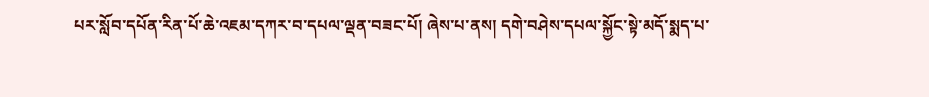པར་སློབ་དཔོན་རིན་པོ་ཆེ་འཇམ་དཀར་བ་དཔལ་ལྡན་བཟང་པོ། ཞེས་པ་ནས། དགེ་བཤེས་དཔལ་སྐྱོང་སྟེ་མདོ་སྨད་པ་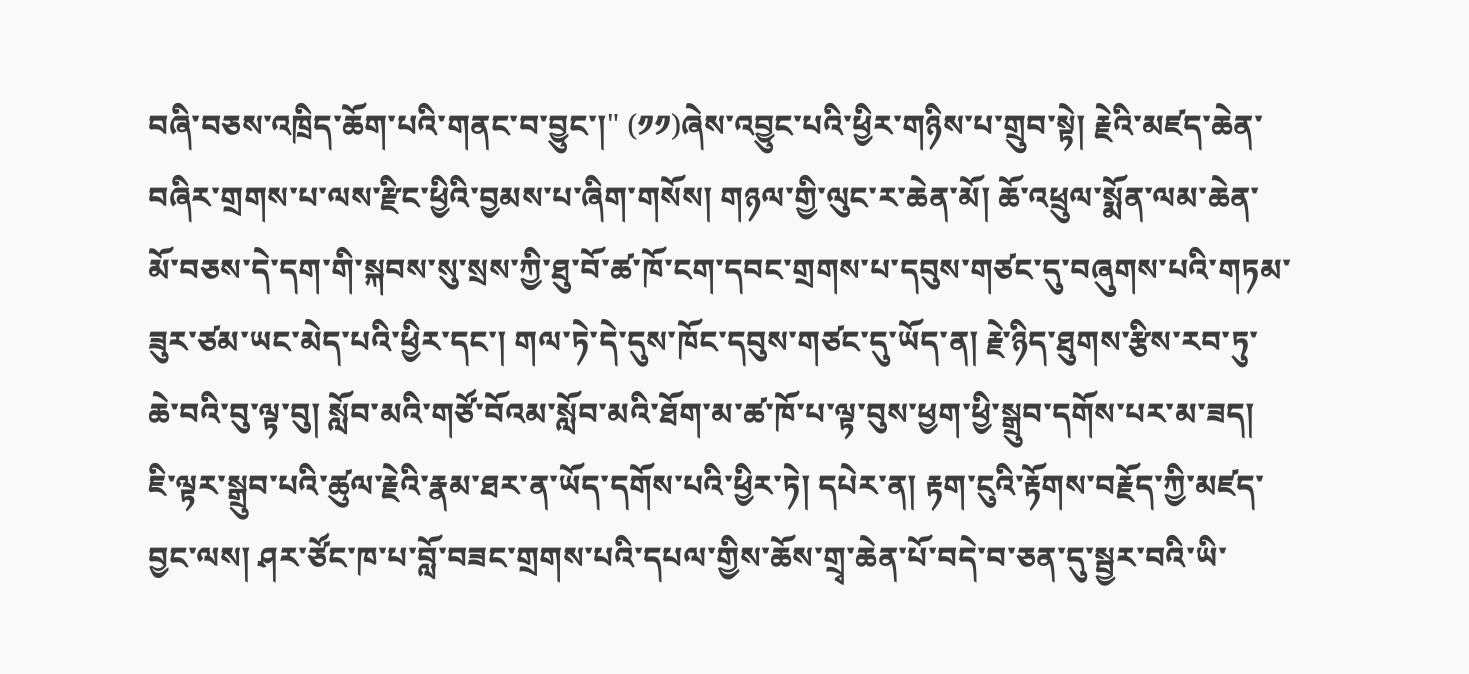བཞི་བཅས་འཁྲིད་ཆོག་པའི་གནང་བ་བྱུང་།" (༡༡)ཞེས་འབྱུང་པའི་ཕྱིར་གཉིས་པ་གྲུབ་སྟེ། རྗེའི་མཛད་ཆེན་བཞིར་གྲགས་པ་ལས་རྫིང་ཕྱིའི་བྱམས་པ་ཞིག་གསོས། གཉལ་གྱི་ལུང་ར་ཆེན་མོ། ཆོ་འཕྲུལ་སྨོན་ལམ་ཆེན་མོ་བཅས་དེ་དག་གི་སྐབས་སུ་སྲས་ཀྱི་ཐུ་བོ་ཚ་ཁོ་ངག་དབང་གྲགས་པ་དབུས་གཙང་དུ་བཞུགས་པའི་གཏམ་ཟུར་ཙམ་ཡང་མེད་པའི་ཕྱིར་དང་། གལ་ཏེ་དེ་དུས་ཁོང་དབུས་གཙང་དུ་ཡོད་ན། རྗེ་ཉིད་ཐུགས་རྩིས་རབ་ཏུ་ཆེ་བའི་བུ་ལྟ་བུ། སློབ་མའི་གཙོ་བོའམ་སློབ་མའི་ཐོག་མ་ཚ་ཁོ་པ་ལྟ་བུས་ཕྱག་ཕྱི་སྒྲུབ་དགོས་པར་མ་ཟད། ཇི་ལྟར་སྒྲུབ་པའི་ཚུལ་རྗེའི་རྣམ་ཐར་ན་ཡོད་དགོས་པའི་ཕྱིར་ཏེ། དཔེར་ན། རྟག་ངུའི་རྟོགས་བརྗོད་ཀྱི་མཛད་བྱང་ལས། ཤར་ཙོང་ཁ་པ་བློ་བཟང་གྲགས་པའི་དཔལ་གྱིས་ཆོས་གྲྭ་ཆེན་པོ་བདེ་བ་ཅན་དུ་སྦྱར་བའི་ཡི་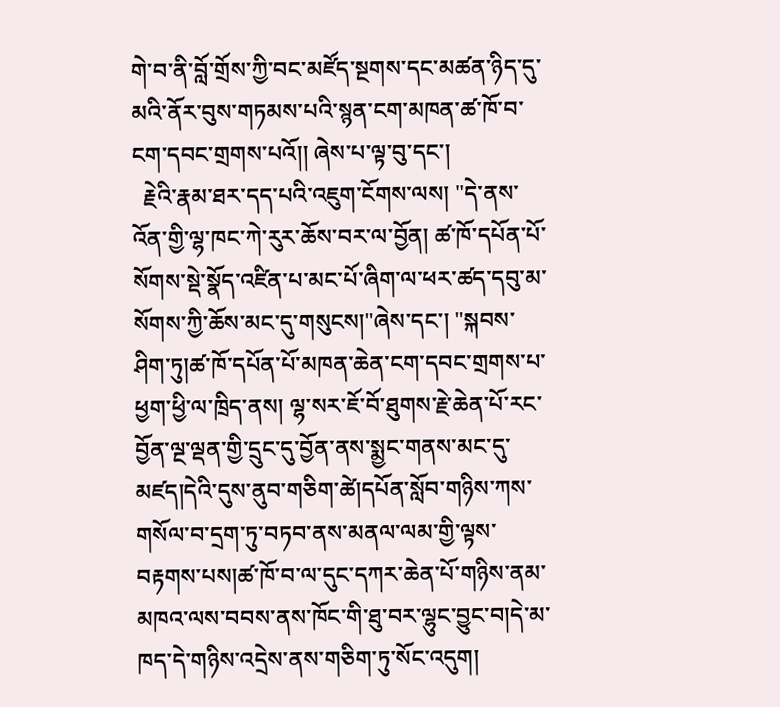གེ་བ་ནི་བློ་གྲོས་ཀྱི་བང་མཛོད་སྔགས་དང་མཚན་ཉིད་དུ་མའི་ནོར་བུས་གཏམས་པའི་སྙན་ངག་མཁན་ཚ་ཁོ་བ་ངག་དབང་གྲགས་པའོ།། ཞེས་པ་ལྟ་བུ་དང་།
  རྗེའི་རྣམ་ཐར་དད་པའི་འཇུག་ངོགས་ལས། "དེ་ནས་འོན་གྱི་ལྷ་ཁང་ཀེ་རུར་ཆོས་བར་ལ་བྱོན། ཚ་ཁོ་དཔོན་པོ་སོགས་སྡེ་སྣོད་འཛིན་པ་མང་པོ་ཞིག་ལ་ཕར་ཚད་དབུ་མ་སོགས་ཀྱི་ཆོས་མང་དུ་གསུངས།"ཞེས་དང་། "སྐབས་ཤིག་ཏུ།ཚ་ཁོ་དཔོན་པོ་མཁན་ཆེན་ངག་དབང་གྲགས་པ་ཕྱག་ཕྱི་ལ་ཁྲིད་ནས། ལྷ་སར་ཇོ་བོ་ཐུགས་རྗེ་ཆེན་པོ་རང་བྱོན་ལྔ་ལྡན་གྱི་དྲུང་དུ་བྱོན་ནས་སྨྱང་གནས་མང་དུ་མཛད།དེའི་དུས་ནུབ་གཅིག་ཚེ།དཔོན་སློབ་གཉིས་ཀས་གསོལ་བ་དྲག་ཏུ་བཏབ་ནས་མནལ་ལམ་གྱི་ལྟས་བརྟགས་པས།ཚ་ཁོ་བ་ལ་དུང་དཀར་ཆེན་པོ་གཉིས་ནམ་མཁའ་ལས་བབས་ནས་ཁོང་གི་ཐུ་བར་ལྷུང་བྱུང་བ།དེ་མ་ཁད་དེ་གཉིས་འདྲེས་ནས་གཅིག་ཏུ་སོང་འདུག།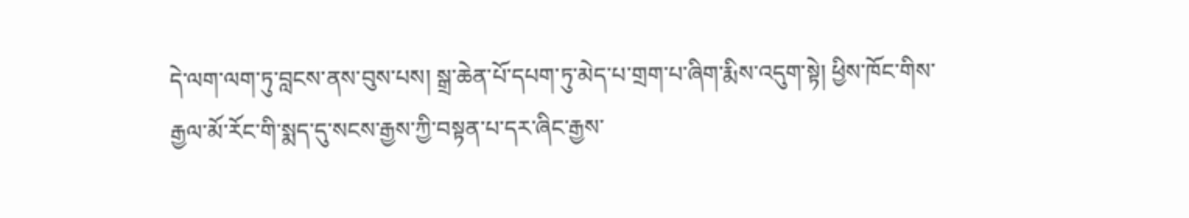དེ་ལག་ལག་ཏུ་བླངས་ནས་བུས་པས། སྒྲ་ཆེན་པོ་དཔག་ཏུ་མེད་པ་གྲག་པ་ཞིག་རྨིས་འདུག་སྟེ། ཕྱིས་ཁོང་གིས་རྒྱལ་མོ་རོང་གི་སྨད་དུ་སངས་རྒྱས་ཀྱི་བསྟན་པ་དར་ཞིང་རྒྱས་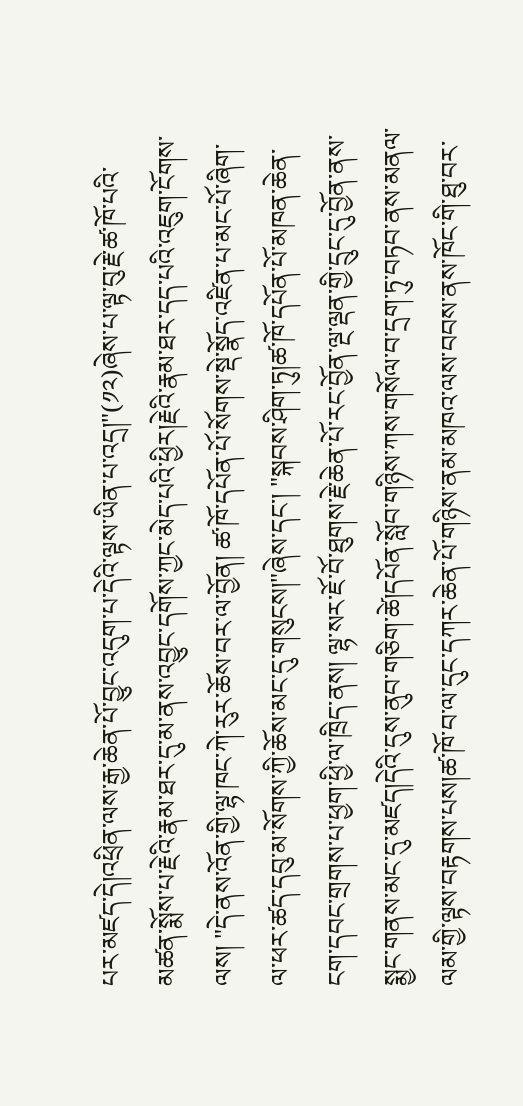པར་མཛད་དེ།འཕྲིན་ལས་རྒྱ་ཆེན་པོ་བྱུང་འདུག་པ་དེའི་ལྟས་ཡིན་པ་འདྲ།"(༡༢)ཞེས་པ་ལྟ་བུ་རྗེ་ཚ་ཁོ་པའི་མཚན་སྨོས་པ་རྗེའི་རྣམ་ཐར་དུ་མ་ནས་འབྱུང་དགོས་ཀྱང་མེད་པའི་ཕྱིར།རྗེའི་རྣམ་ཐར་དད་པའི་འཇུག་ངོགས་ལས། "དེ་ནས་འོན་གྱི་ལྷ་ཁང་ཀེ་རུར་ཆོས་བར་ལ་བྱོན། ཚ་ཁོ་དཔོན་པོ་སོགས་སྡེ་སྣོད་འཛིན་པ་མང་པོ་ཞིག་ལ་ཕར་ཚད་དབུ་མ་སོགས་ཀྱི་ཆོས་མང་དུ་གསུངས།"ཞེས་དང་། "སྐབས་ཤིག་ཏུ།ཚ་ཁོ་དཔོན་པོ་མཁན་ཆེན་ངག་དབང་གྲགས་པ་ཕྱག་ཕྱི་ལ་ཁྲིད་ནས། ལྷ་སར་ཇོ་བོ་ཐུགས་རྗེ་ཆེན་པོ་རང་བྱོན་ལྔ་ལྡན་གྱི་དྲུང་དུ་བྱོན་ནས་སྨྱང་གནས་མང་དུ་མཛད།དེའི་དུས་ནུབ་གཅིག་ཚེ།དཔོན་སློབ་གཉིས་ཀས་གསོལ་བ་དྲག་ཏུ་བཏབ་ནས་མནལ་ལམ་གྱི་ལྟས་བརྟགས་པས།ཚ་ཁོ་བ་ལ་དུང་དཀར་ཆེན་པོ་གཉིས་ནམ་མཁའ་ལས་བབས་ནས་ཁོང་གི་ཐུ་བར་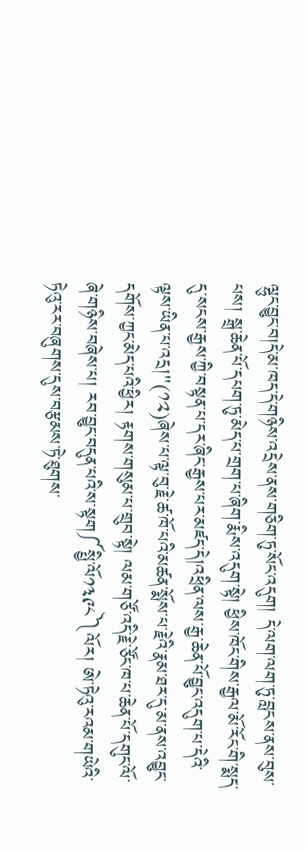ལྷུང་བྱུང་བ།དེ་མ་ཁད་དེ་གཉིས་འདྲེས་ནས་གཅིག་ཏུ་སོང་འདུག། དེ་ལག་ལག་ཏུ་བླངས་ནས་བུས་པས། སྒྲ་ཆེན་པོ་དཔག་ཏུ་མེད་པ་གྲག་པ་ཞིག་རྨིས་འདུག་སྟེ། ཕྱིས་ཁོང་གིས་རྒྱལ་མོ་རོང་གི་སྨད་དུ་སངས་རྒྱས་ཀྱི་བསྟན་པ་དར་ཞིང་རྒྱས་པར་མཛད་དེ།འཕྲིན་ལས་རྒྱ་ཆེན་པོ་བྱུང་འདུག་པ་དེའི་ལྟས་ཡིན་པ་འདྲ།"(༡༢)ཞེས་པ་ལྟ་བུ་རྗེ་ཚ་ཁོ་པའི་མཚན་སྨོས་པ་རྗེའི་རྣམ་ཐར་དུ་མ་ནས་འབྱུང་དགོས་ཀྱང་མེད་པའི་ཕྱིར། རྟགས་གསུམ་པ་གྲུབ་སྟེ། ལམ་གཙོ་འདི་རྗེ་ཙོང་ཁ་པ་ཆེན་པོ་དགུང་ལོ་ཞེ་གཉིས་བཞེས་པ། རབ་བྱུང་བདུན་པའི་ས་སྟག༼སྤྱི་ལོ༡༣༩༨༽ལོར། ཨེ་ཏེའུ་རའམ་གཡེའི་ཏེའུ་རར་བཞུགས་དུས་བརྩམས་ཏེ་ཐུགས་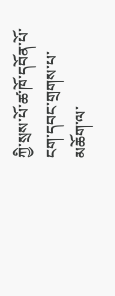ཀྱི་སྲས་པོ་ཚ་ཁོ་དབོན་པོ་ངག་དབང་གྲགས་པ་མཆོག་ལ་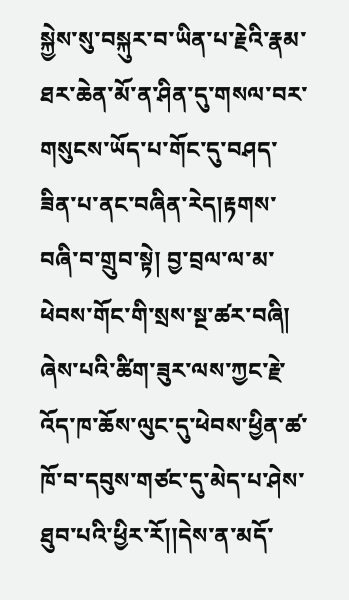སྐྱེས་སུ་བསྐུར་བ་ཡིན་པ་རྗེའི་རྣམ་ཐར་ཆེན་མོ་ན་ཤིན་དུ་གསལ་བར་གསུངས་ཡོད་པ་གོང་དུ་བཤད་ཟིན་པ་ནང་བཞིན་རེད།རྟགས་བཞི་བ་གྲུབ་སྟེ། བྱ་བྲལ་ལ་མ་ཕེབས་གོང་གི་སྲས་སྔ་ཚར་བཞི། ཞེས་པའི་ཚིག་ཟུར་ལས་ཀྱང་རྗེ་འོད་ཁ་ཆོས་ལུང་དུ་ཕེབས་ཕྱིན་ཚ་ཁོ་བ་དབུས་གཙང་དུ་མེད་པ་ཤེས་ཐུབ་པའི་ཕྱིར་རོ།།དེས་ན་མདོ་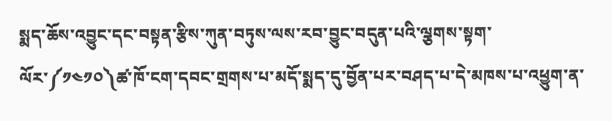སྨད་ཆོས་འབྱུང་དང་བསྟན་རྩིས་ཀུན་བཏུས་ལས་རབ་བྱུང་བདུན་པའི་ལྕགས་སྟག་ལོར་༼༡༤༡༠༽ཚ་ཁོ་ངག་དབང་གྲགས་པ་མདོ་སྨད་དུ་བྱོན་པར་བཤད་པ་དེ་མཁས་པ་འཕྱུག་ན་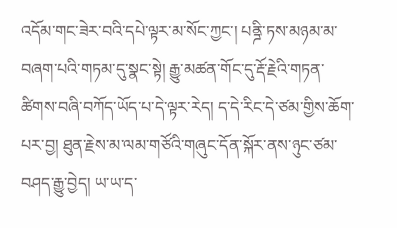འདོམ་གང་ཟེར་བའི་དཔེ་ལྟར་མ་སོང་ཀྱང་། པནྜི་ཏས་མཉམ་མ་བཞག་པའི་གཏམ་དུ་སྣང་སྟེ། རྒྱུ་མཚན་གོང་དུ་རྡོ་རྗེའི་གཏན་ཚིགས་བཞི་བཀོད་ཡོད་པ་དེ་ལྟར་རེད། ད་དེ་རིང་དེ་ཙམ་གྱིས་ཆོག་པར་བྱ། ཐུན་རྗེས་མ་ལམ་གཙོའི་གཞུང་དོན་སྐོར་ནས་ཉུང་ཙམ་བཤད་རྒྱུ་བྱེད། ཡ་ཡ་ད་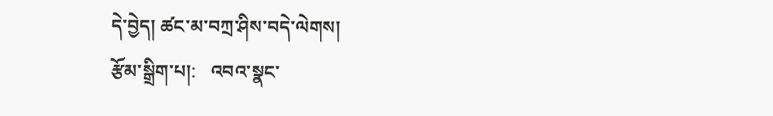དེ་བྱེད། ཚང་མ་བཀྲ་ཤིས་བདེ་ལེགས།
རྩོམ་སྒྲིག་པ།:   འབའ་སྣང་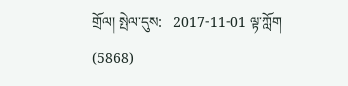གྲོལ། སྤེལ་དུས:   2017-11-01 ལྟ་ཀློག (5868)